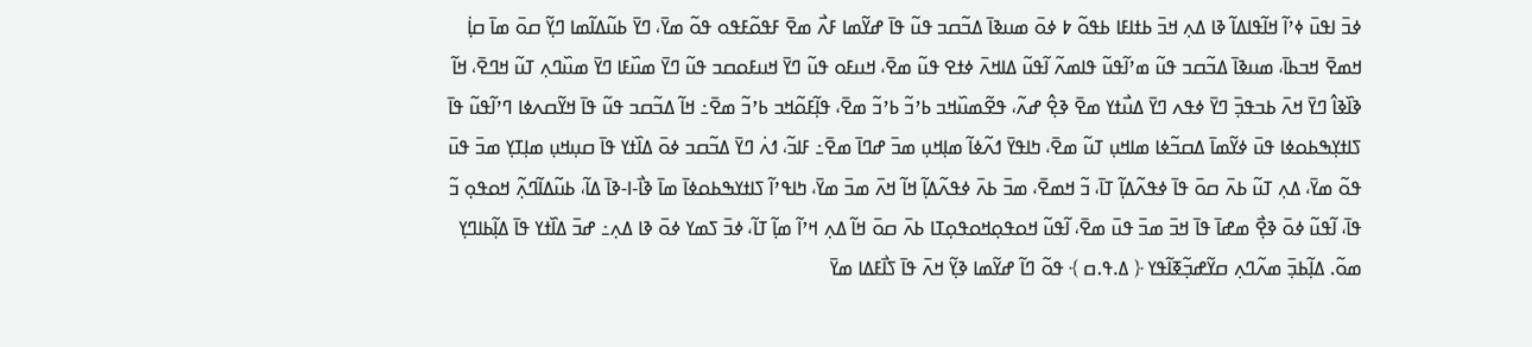ߦߏ߫ ߊߟߎ߫ ߦߴߊ߬ ߞߊ߬ߟߊߡߊ߬ ߢߊ ߡߍ߲ ߞߏ߫ ߕߙߊߓߊ ߕߟߋ߬ ߈ ߦߋ߫ ߘߎߢߊ߫ ߡߏ߬ߛߏ ߟߎ߬ ߟߊ߫ ߝߌ߬ߘߊ ߓߍ߯ ߘߐ߫ ߓߟߋ߬ߓߟߋ ߟߋ߬ ߘߌ߫، ߣߌ߫ ߕߎ߬ߡߊ߬ߘߊ ߣߌ߲߬ ߛߋ߫ ߘߊ߫ ߛߊ߲߭ ߞߘߐ߫ ߞߏߕߊ߫، ߘߎߢߊ߫ ߡߏ߬ߛߏ ߟߎ߬ ߘߴߊ߬ߟߎ߬ ߟߊߘߍ߬ ߊ߬ߟߎ߬ ߡߊߞߍ߫ ߦߙߐ ߟߎ߬ ߘߐ߫، ߞߎߓߋ ߟߎ߬ ߣߌ߫ ߞߎߓߋߛߏ ߟߎ߬ ߣߌ߫ ߘߎ߰ߓߊ ߣߌ߫ ߘߎ߰ߣߍ߲ ߠߎ߬ ߞߣߐ߫، ߞߊ߬ ߢߊ߰ߢߊ߮ ߣߌ߫ ߞߍ߫ ߕߏߟߏ߲߫ ߣߌ߫ ߦߟߍ ߣߌ߫ ߡߎ߯ߙߌ ߘߐ߫ ߢߐ߲߮ ߝߍ߬، ߟߐ߬ߘߎ߰ߞߏ ߕߴߏ߬ ߕߴߏ߬ ߘߐ߫، ߟߊ߲߬ߓߋ߬ߞߏ ߕߴߏ߬ ߘߐ߫߸ ߞߊ߬ ߡߏ߬ߛߏ ߟߎ߬ ߟߊ߫ ߞߌ߬ߛߍߦߊ ߣߴߊ߬ߟߎ߬ ߟߊ߫ ߖߊߙߌ߲ߒߕߋߦߊ ߟߎ߫ ߦߌ߬ߘߊ߫ ߡߛߏ߬ߦߊ ߘߊߞߎ߲ ߠߎ߬ ߘߐ߫، ߤߊߟߌ߫ ߗߍ߬ߦߊ߬ ߘߊ߲ߞߎ߲ ߘߏ߫ ߝߣߊ߫ ߘߐ߫߸ ߓߊߏ߬، ߗߍ߭ ߣߌ߫ ߡߏ߬ߛߏ ߦߋ߫ ߡߊ߰ߙߌ ߟߊ߫ ߛߎ߲ߞߎ߲ ߘߊ߲ߠߌ߲ ߘߏ߫ ߟߎ߫ ߟߋ߬ ߘߌ߫، ߡߍ߲ ߠߎ߬ ߕߍ߫ ߛߋ߫ ߟߊ߫ ߦߟߍ߬ߡߊ߲߬ ߠߊ߫، ߏ߬ ߞߘߐ߫، ߘߏ߫ ߕߍ߫ ߦߟߍ߬ߡߊ߲߬ ߞߊ߬ ߞߍ߫ ߘߏ߫ ߘߌ߫، ߤߊߟߴߊ߬ ߖߊߙߌߒߕߋߦߊ߫ ߘߊ߫ ߢߊ߯-ߊ-ߢߊ߫ ߡߊ߬، ߕߎ߬ߡߊ߬ߣߍ߲߬ ߞߋߟߋ߲ ߏ߬ ߟߊ߫، ߊ߬ߟߎ߬ ߦߋ߫ ߢߐ߲߯ ߘߝߊ߫ ߟߊ߫ ߞߏ߫ ߘߏ߫ ߟߎ߫ ߘߐ߫، ߊ߬ߟߎ߬ ߞߋߟߋ߲ߞߋߟߋ߲ߠߊ ߕߍ߫ ߛߋ߫ ߞߊ߬ ߡߍ߲ ߞߴߊ߬ ߘߊ߲߬ ߠߊ߬، ߦߏ߫ ߖߘߌ ߦߋ߫ ߢߊ ߡߍ߲߸ ߝߏ߫ ߡߊ߰ߙߌ ߟߊ߫ ߡߊ߲߬ߕߊߣߌ߲ ߘߋ߬. ߡߊ߲߬ߕߏ߲߫ ߘߍ߬ߣߍ߲ ߛߌ߬ߝߏ߲߬ߧߊ߬ߟߌ ﴿ ߡ.ߟ.ߛ ﴾ ߟߋ߬ ߣߊ߬ ߝߌ߬ߘߊ ߢߌ߲߬ ߞߍ߫ ߟߊ߫ ߖߊ߯ߓߡߊ ߘߌ߫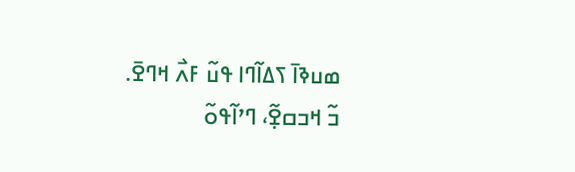ߘߎߢߊ߫ ߖߡߊ߬ߣߊ ߟߎ߬ ߓߍ߯ ߞߣߐ߫.
ߏ߬ ߞߏߛߐ߲߬، ߣߴߊ߬ߟߋ߬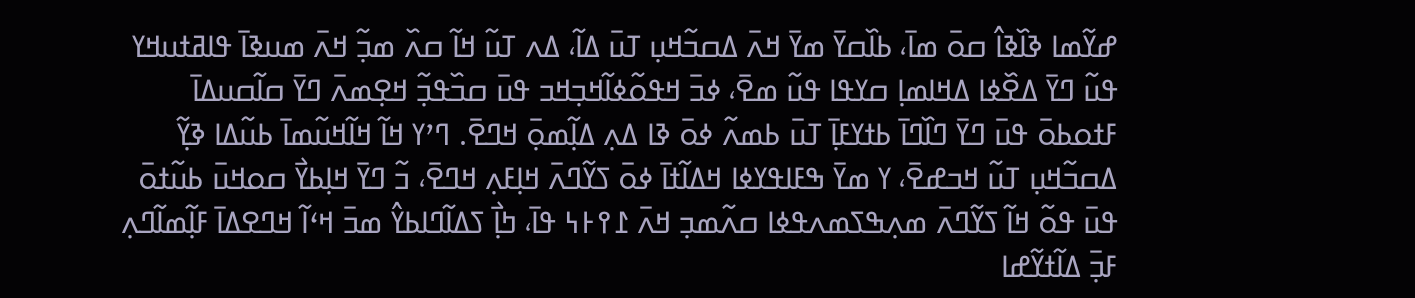ߝߌ߬ߘߊ ߢߊ߰ߢߊ߮ ߛߋ߫ ߘߊ߫، ߕߊ߰ߛߌ߫ ߘߌ߫ ߞߍ߫ ߡߛߏ߬ߞߎ߲ ߠߎ߫ ߡߊ߬، ߡߍ ߠߎ߬ ߞߊ߬ ߛߍ߰ ߘߏ߲߬ ߞߍ߫ ߘߎߢߊ߫ ߟߊߥߙߎߞߌ ߟߎ߬ ߣߌ߫ ߡߐ߰ߦߊ ߡߞߊߘߊ߲ ߛߌߟߊ ߟߎ߬ ߘߐ߫، ߦߏ߫ ߞߟߋ߬ߦߊ߬ߞߏ߲ߞߏ ߟߎ߫ ߛߏ߰ߟߏ߲߬ ߞߐ߲ߘߍ߫ ߣߌ߫ ߛߊ߬ߛߎߡߊ߫ ߓߙߋߕߋ߫ ߟߎ߫ ߣߌ߫ ߣߊ߰ߣߊ߫ ߕߙߌߓߊ߲߫ ߠߎ߫ ߕߘߍ߬ ߦߋ߫ ߢߊ ߡߍ߲ ߡߊ߲߬ߘߋ߲߫ ߞߣߐ߫. ߣߴߌ ߞߊ߬ ߞߊ߬ߞߎ߬ߘߊ߫ ߕߎ߬ߡߊ ߢߌ߲߬ ߡߛߏ߬ߞߎ߲ ߠߎ߬ ߞߏߝߐ߫، ߌ ߘߌ߫ ߒߓߊߟߌߦߊ ߞߡߊ߬ߙߊ߫ ߦߋ߫ ߖߌ߬ߣߍ߫ ߞߊ߲ߓߍ߲ ߞߣߐ߫، ߏ߬ ߣߌ߫ ߞߊ߲ߕߌ߯ ߛߋߞߎ߫ ߕߎ߬ߙߋ߫ ߟߎ߫ ߟߋ߬ ߞߊ߬ ߖߌ߬ߣߍ߫ ߘߍ߲ߒߖߘߍߟߦߊ ߛߍ߬ߘߏ߲ ߞߍ߫ ߁߉߅߆ ߟߊ߫، ߤߊ߲߯ ߖߡߊ߬ߣߊߕߌ߮ ߘߏ߫ ߞߵߊ߬ ߞߣߐߡߊ߫ ߓߊ߲߬ߘߊ߬ߣߍ߲ ߓߏ߲߫ ߡߊ߬ߙߌ߬ߝߊ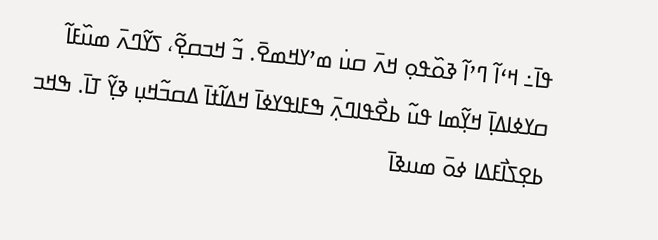ߟߊ߫߸ ߞߵߊ߬ ߣߴߊ߬ ߢߋ߰ߟߋ߲ ߞߍ߫ ߛߎ߭ ߘߴߌߞߘߐ߫. ߏ߬ ߞߏߛߐ߲߬، ߖߌ߬ߣߍ߫ ߘߎ߰ߓߊ߬ ߛߌߦߊߡߊ߲߫ ߞߌ߲߬ߘߊ ߟߎ߬ ߕߐ߯ߟߊߣߍ߲߫ ߒߓߊߟߌߦߊ߫ ߞߡߊ߬ߙߊ߫ ߡߛߏ߬ߞߎ߲ ߢߌ߲߬ ߠߊ߫. ߒߞߏ ߕߐ߲ߖߊ߯ߓߡߊ ߦߋ߫ ߘߎߢߊ߫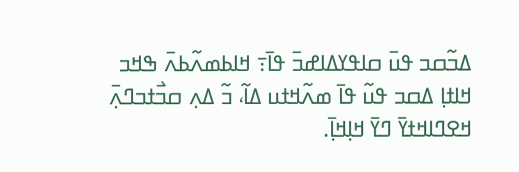ߡߏ߬ߛߏ ߟߎ߫ ߛߊߟߌߡߊߝߏ߫ ߟߊ߫߹ ߞߊߕߘߍ߬ߕߍ߫ ߒߞߏ ߞߊߙߊ߲ ߡߛߏ ߟߎ߬ ߟߊ߫ ߘߍ߬ߞߙߎ ߡߊ߬، ߏ߬ ߡߍ߲ ߛߏ߯ߙߏߣߍ߲߫ ߞߐߣߊߞߙߌ߫ ߣߌ߫ ߞߊ߲ߞߊ߲߫.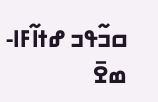ߛߏ߬ߟߏ ߝߙߊ߬ߓߊ-ߘߐ߫